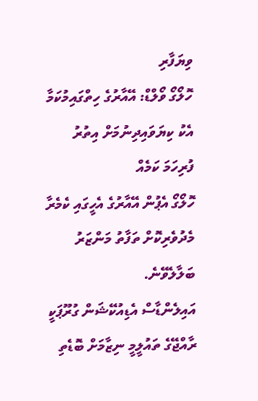ވިޔަފާރި
ހޮލޯގޯ ވޯލްޑް: އޭއާރުގެ ހިތްގައިމުކަމާ އެކު ކިޔަވައިދިނުމަށް އިތުރު ފުރިހަމަ ކަމެއް
ހޮލޯގޯ އެޕުން އޭއާރުގެ އެހީގައި ކެމެރާ މެދުވެރިކޮށް ތަފާތު މަންޒަރު ބަލާލެވޭނެ.
އައިލެންޑާސް އެޑިއުކޭޝަން ގުރޫޕަކީ ރާއްޖޭގެ ތައުލީމީ ނިޒާމަށް ބޮޑެތި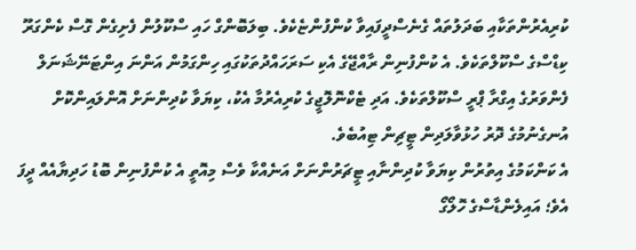ކުރިއެރުންތަކާއި ބަދަލުތައް ގެނެސްދީފައިވާ ކުންފުންޏެކެވެ. ބިލަބޮންގް ހައި ސްކޫލުން ފެށިގެން ގޮސް ކެންގަރޫ ކިޑްސްގެ ސްކޫލްތަކެވެ. އެ ކުންފުނިން ރާއްޖޭގެ އެކި ސަރަހައްދުތަކުގައި ހިންގަމުން އަންނަ އިންޓަނޭޝަނަލް ފެންވަރުގެ އިގްރާ ޕްރީ ސްކޫލްތަކެވެ. އަދި ޓެކްނޮލޮޖީގެ ކުރިއެރުމާ އެކު، ކިޔަވާ ކުދިންނަށް އޮންލައިންކޮށް އުނގެނުމުގެ ދޮރު ހުޅުވާލަދިން ޓީޗިން ޓިއުބެވެ.
އެ ކަންކަމުގެ އިތުރުން ކިޔަވާ ކުދިންނާއި ޓީޗަރުންނަށް އަނެއްކާ ވެސް މިއޮތީ އެ ކުންފުނިން ބޮޑު ހަދިޔާއެއް ދީފަ އެވެ؛ އައިލެންޑާސްގެ ހޮލޯގޯ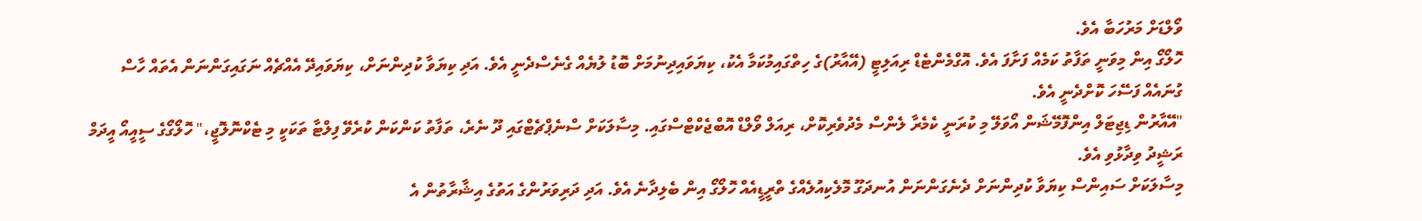ވޯލްޑަށް މަރުހަބާ އެވެ.
ހޮލޯގޯ އިން މިވަނީ ތަފާތު ކަމެއް ފަށާފަ އެވެ. އޮގްމެންޓެޑް ރިއަލިޓީ (އޭއާރު)ގެ ހިތްގައިމުކަމާ އެކު، ކިޔަވައިދިނުމަށް ބޮޑު ލުޔެއް ގެނެސްދެނީ އެވެ. އަދި ކިޔަވާ ކުދިންނަށް، ކިޔަވައިދޭ އެއްޗެއް ނަގައިގަންނަން އެތައް ހާސް ގުނައެއް ފަސޭހަ ކޮށްދެނީ އެވެ.
"އޭއާރުން ޑިޖިޓަލް އިންފޮމޭޝަން އޯވަލޭ މި ކުރަނީ ކެމެރާ ލެންސް މެދުވެރިކޮށް، ރިއަލް ވޯލްޑް އޮބްޖެކްޓްސްގައި. މިސާލަކަށް ސްނެޕްޗެޓްގައި ދޫ ނެރެ، ތަފާތު ކަންކަން ކުރެވޭ ފިލްޓާ ތަކަކީ މި ޓެކްނޮލޮޖީ،" ހޮލޯގޯގެ ސީއީއޯ އީދަމް ރަޝީދު ވިދާޅުވި އެވެ.
މިސާލަކަށް ސައިންސް ކިޔަވާ ކުދިންނަށް ދެނެގަންނަން އުނދަގޫ މޮލެކިއުލެއްގެ ތްރީޑީއެއް ހޮލޯގޯ އިން ބެލިދާނެ އެވެ. އަދި ދަރިވަރުންގެ އަތުގެ އިޝާރާތުން އެ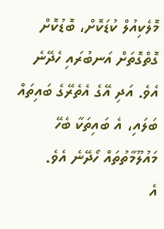މޮލެކިއުލް ކުޑަކޮށް، ބޮޑުކޮށް ގޮތްގޮތަށް އަނބުރައި ހެދޭނެ އެވެ. އަދި އޭގެ އެތެރޭގެ ބައިތައް ބަލައި، އެ ބައިތަކާ ބެހޭ މައުލޫމާތުތައް ހޯދޭނެ އެވެ.
އެ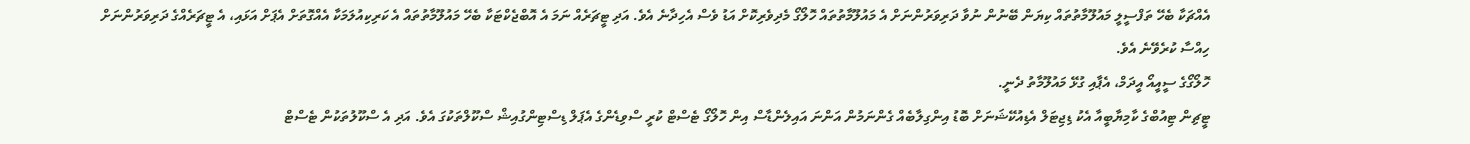އެއްޗަކާ ބެހޭ ތަފްސީލީ މައުލޫމާތުތައް ކިޔަން ބޭނުން ނުވާ ދަރިވަރުންނަށް އެ މައުލޫމާތުތައް ހޮލޯގޯ މެދިވެރިކޮށް އަޑު ވެސް އެހިދާނެ އެވެ. އަދި ޓީޗަރެއް ނަމަ އެ އޮބްޖެކްޓަކާ ބެހޭ މައުލޫމާތުތައް އެ ކަރިކިއުލަމަކާ އެއްގޮތަށް އެޕަށް އަޅައި، އެ ޓީޗަރެއްގެ ދަރިވަރުންނަށް ހިއްސާ ކުރެވޭނެ އެވެ.
ހޮލޯގޯގެ ސީއީއޯ އީދަމް، އެޕާއި ގުޅޭ މައުލޫމާތު ދެނީ.
ޓީޗިން ޓިއުބްގެ ކާމިޔާބީއާ އެކު ޑިޖިޓަލް އެޑިއުކޭޝަނަށް ބޮޑު އިންގިލާބެއް ގެންނަމުން އަންނަ އައިލެންޑާސް އިން ހޮލޯގޯ ޓެސްޓް ކުރީ ސްވިޑެންގެ އެޕަލް ޑިސްޓިންގުއިޝް ސްކޫލްތަކުގަ އެވެ. އަދި އެ ސްކޫލުތަކުން ޓެސްޓް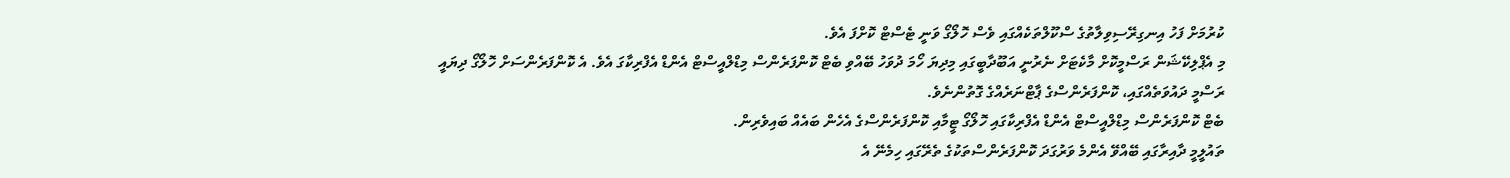ކުރުމަށް ފަހު އިނގިރޭސިވިލާތުގެ ސްކޫލްތަކެއްގައި ވެސް ހޮލޯގޯ ވަނީ ޓެސްޓް ކޮށްފަ އެވެ.
މި އެޕްލިކޭޝަން ރަސްމީކޮށް މާކެޓަށް ނެރުނީ އަބޫދާބީގައި މިދިޔަ ހޯމަ ދުވަހު ބޭއްވި ބެޓް ކޮންފަރެންސް މިޑްލްއީސްޓް އެންޑް އެފްރިކާގަ އެވެ. އެ ކޮންފަރެންސަށް ހޮލޯގޯ ދިޔައީ ރަސްމީ ދައުވަތެއްގައި، ކޮންފަރެންސްގެ ޕާޓްނަރެއްގެ ގޮތުންނެވެ.
ބެޓް ކޮންފަރެންސް މިޑްލްއީސްޓް އެންޑް އެފްރިކާގައި ހޮލޯގޯ ޓީމާއި ކޮންފަރެންސްގެ އެހެން ބައެއް ބައިވެރިން.
ތައުލީމީ ދާއިރާގައި ބޭއްވޭ އެންމެ ވަރުގަދަ ކޮންފަރެންސްތަކުގެ ތެރޭގައި ހިމެނޭ އެ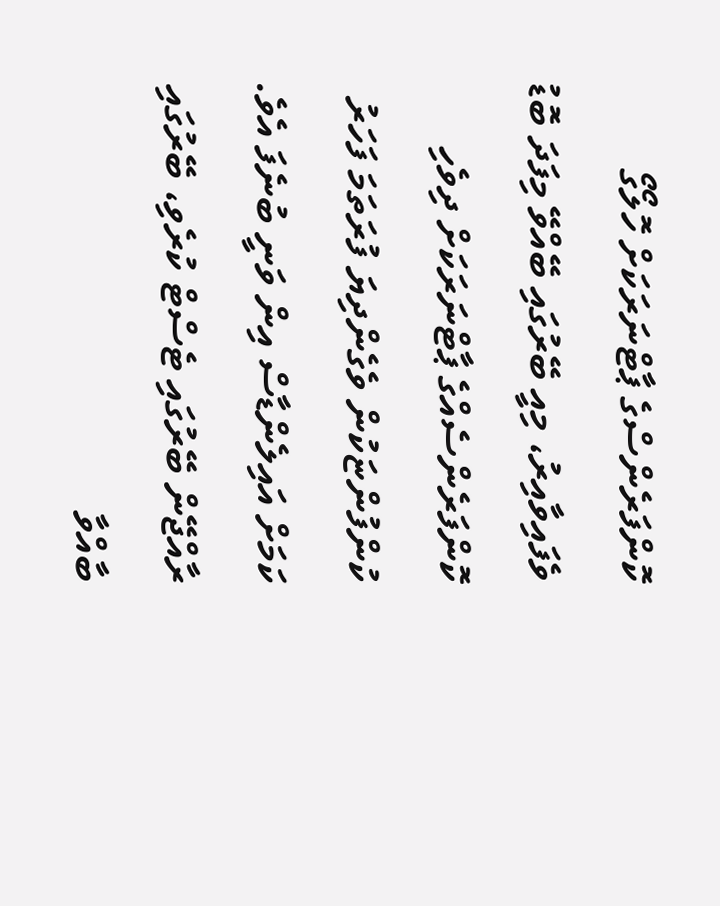ކޮންފަރެންސްގެ ޕާޓްނަރަކަށް ހޮލޯގޯ ވެފައިވާއިރު، މިއީ ބޭރުގައި ބޭއްވޭ މިފަދަ ބޮޑު ކޮންފަރެންސެއްގެ ޕާޓްނަރަކަށް ދިވެހި ކުންފުންޏަކުން ވެގެންދިޔަ ފުރަތަމަ ފަހަރު ކަމަށް އައިލެންޑާސް އިން ވަނީ ބުނެފަ އެވެ.
ރާއްޖޭން ބޭރުގައި ޓެސްޓް ކުރެވި، ބޭރުގައި ބާއްވާ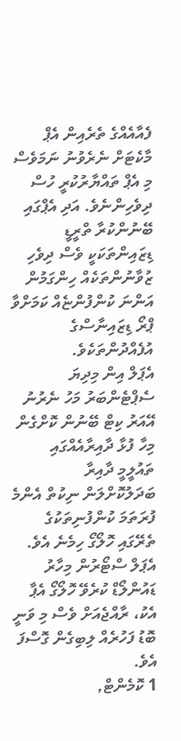ފެއާއެއްގެ ތެރެއިން އެޕް މާކެޓަށް ނެރެވުނު ނަމަވެސް މި އެޕް ތައްޔާރުކުރީ ހުސް ދިވެހިންނެވެ. އަދި އެޕްގައި ބޭނުންކުރާ ތްރީޑީ ޑިޒައިންތަކަކީ ވެސް ދިވެހި ޒުވާނުންތަކެއް ހިންގަމުން އަންނަ ކުންފުންޏެއް ކަމަށްވާ ޕްރޯ ޑިޒައިނާސްގެ އުފެއްދުންތަކެވެ.
އެޕަލް އިން މިދިޔަ ސެޕްޓެންބަރު މަހު ނެރުނު އޭއަރު ކިޓް ބޭނުން ކޮށްގެން މިހާ ފުޅާ ދާއިރާއެއްގައި ތައުލީމީ ދާއިރާ ބަދަލުކޮށްލަން ނިކުތް އެންމެ ފުރަތަމަ ކުންފުނިތަކުގެ ތެރޭގައި ހޮލޯގޯ ހިމެނެ އެވެ. އެޕަލް ސްޓޯރުން މިހާރު ޑައުންލޯޑް ކުރެވޭ ހޮލޯގޯ އެޕާ އެކު، ރާއްޖެއަށް ވެސް މި ވަނީ ބޮޑު ފަހުރެއް ލިބިގެން ގޮސްފަ އެވެ.
1 ކޮމެންޓް,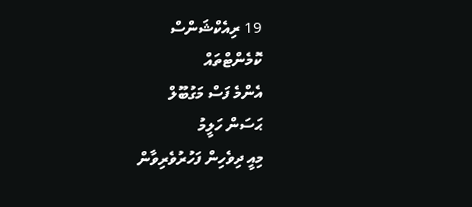19 ރިއެކްޝަންސް
ކޮމެންޓްތައް
އެންމެ ފަސް މަގުބޫލް
ޙަސަން ހަލީމު
މިއީ ދިވެހިން ފަހުރުވެރިވާން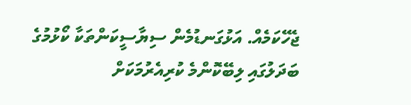ޖެހޭކަމެއް. އަޅުގަނޑުމެން ސިޔާސީކަންތަކާ ކޯޅުމުގެ ބަދަލުގައި ލިބޭކޮންމެ ކުރިއެރުމަކަށް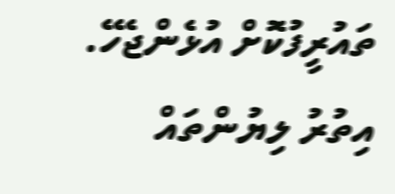ތައުރީފުކޮށް އުޅެންޖެހޭ.
އިތުރު ލިޔުންތައް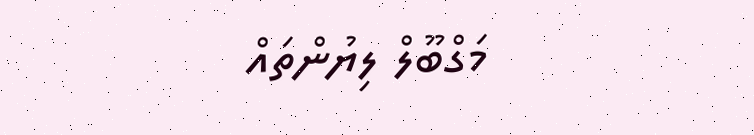މަގްބޫލް ލިޔުންތައް